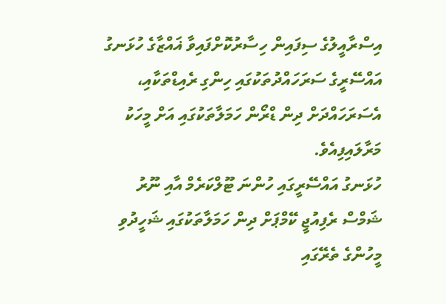އިސްރާއީލުގެ ސިފައިން ހިސާރުކޮށްފައިވާ ޣައްޒާގެ ހުޅަނގު އައްސޭރީގެ ސަރަހައްދުތަކުގައި ހިންގި ރެއިޑްތަކާއި، އެސަރަހައްދަށް ދިން ޑްރޯން ހަމަލާތަކުގައި އަށް މީހަކު މަރާލައިފިއެވެ.
ހުޅަނގު އައްސޭރީގައި ހުންނަ ޓޫލްކަރެމް އާއި ނޫރު ޝަމްސް ރެފިއުޖީ ކޭމްޕަށް ދިން ހަމަލާތަކުގައި ޝަހީދުވި މީހުންގެ ތެރޭގައި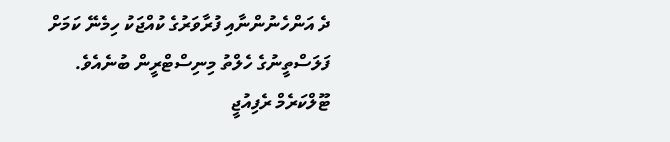ދެ އަންހެނުންނާއި ފުރާވަރުގެ ކުއްޖަކު ހިމެނޭ ކަމަށް ފަލަސްތީނުގެ ހެލްތު މިނިސްޓްރީން ބުނެއެވެ.
ޓޫލްކަރެމް ރެފިއުޖީ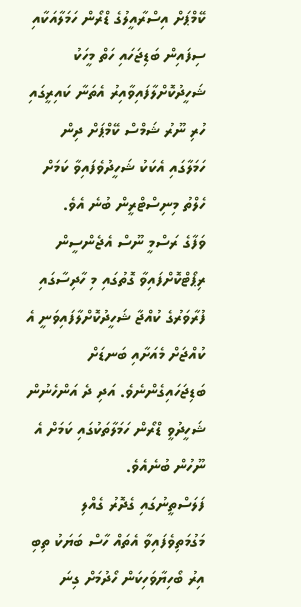ކޭމްޕަށް އިސްރާއީލުގެ ޑްރޯން ހަމަލާއަކާއި ސިފައިން ބަޑިޖަހައި ހަތް މީހަކު ޝަހީދުކޮށްލާފައިވާއިރު އެތަނާ ކައިރީގައި ހުރި ނޫރު ޝަމްސް ކޭމްޕަށް ދިން ހަމަލާގައި އެކަކު ޝަހީދުވެފައިވާ ކަމަށް ހެލްތު މިނިސްޓްރީން ބުނެ އެވެ.
ވަފާގެ ރަސްމީ ނޫސް އެޖެންސީން ރިޕޯޓްކޮށްފައިވާ ގޮތުގައި މި ހާދިސާގައި ފުރާވަރުގެ ކުއްޖާ ޝަހީދުކޮށްލާފައިވަނީ އެ ކުއްޖަށް މެއަށާއި ބަނޑަށް ބަޑިޖަހައިގެންނެވެ. އަދި ދެ އަންހެނުން ޝަހީދުވީ ޑްރޯން ހަމަލާތަކުގައި ކަމަށް އެ ނޫހުން ބުނެއެވެ.
ފަލަސްތީނުގައި ގެދޮރު ގެއްލި މަގުމަތިވެފައިވާ އެތައް ހާސް ބަޔަކު ތިބި އިރު ބޯހިޔާވަހިކަން ހޯދުމަށް ގިނަ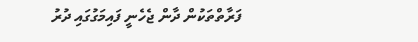ފަރާތްތަކުން ދާން ޖެހެނީ ފައިމަގުގައި ދުރު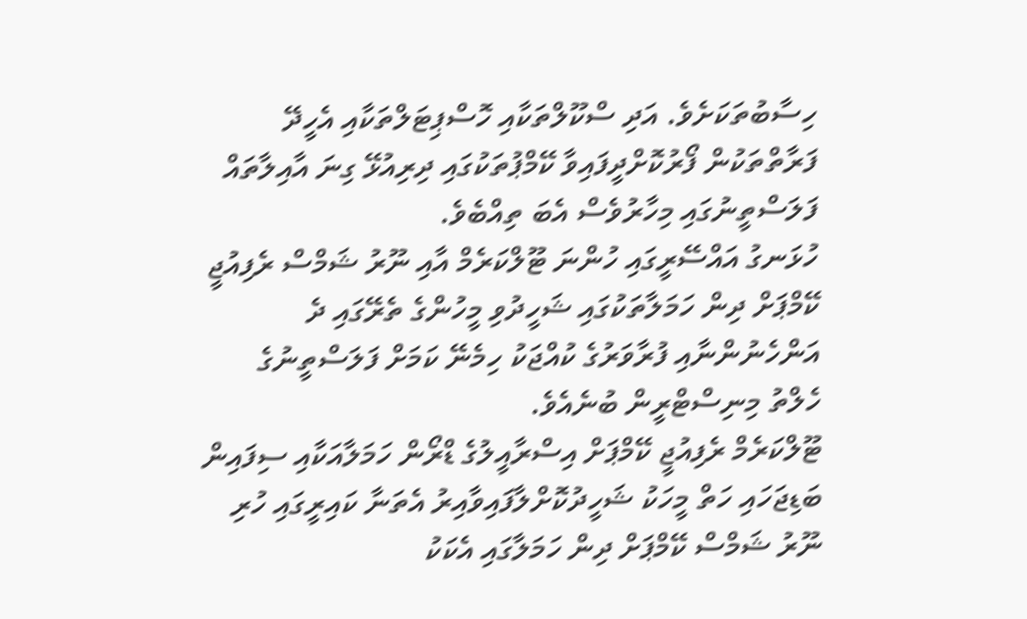ހިސާބުތަކަށެވެ. އަދި ސްކޫލްތަކާއި ހޮސްޕިޓަލްތަކާއި އެހީދޭ ފަރާތްތަކުން ފޯރުކޮށްދީފައިވާ ކޭމްޕުތަކުގައި ދިރިއުޅޭ ގިނަ އާއިލާތައް ފަލަސްތީނުގައި މިހާރުވެސް އެބަ ތިއްބެވެ.
ހުޅަނގު އައްސޭރީގައި ހުންނަ ޓޫލްކަރެމް އާއި ނޫރު ޝަމްސް ރެފިއުޖީ ކޭމްޕަށް ދިން ހަމަލާތަކުގައި ޝަހީދުވި މީހުންގެ ތެރޭގައި ދެ އަންހެނުންނާއި ފުރާވަރުގެ ކުއްޖަކު ހިމެނޭ ކަމަށް ފަލަސްތީނުގެ ހެލްތު މިނިސްޓްރީން ބުނެއެވެ.
ޓޫލްކަރެމް ރެފިއުޖީ ކޭމްޕަށް އިސްރާއީލުގެ ޑްރޯން ހަމަލާއަކާއި ސިފައިން ބަޑިޖަހައި ހަތް މީހަކު ޝަހީދުކޮށްލާފައިވާއިރު އެތަނާ ކައިރީގައި ހުރި ނޫރު ޝަމްސް ކޭމްޕަށް ދިން ހަމަލާގައި އެކަކު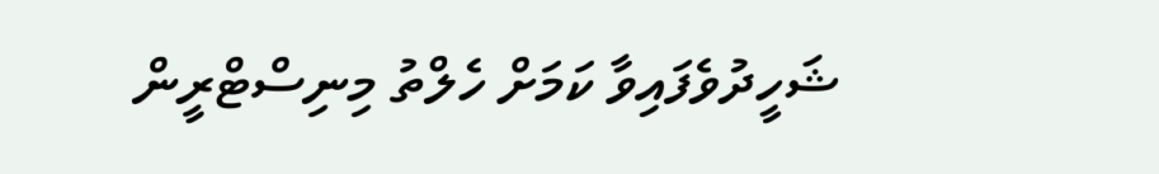ޝަހީދުވެފައިވާ ކަމަށް ހެލްތު މިނިސްޓްރީން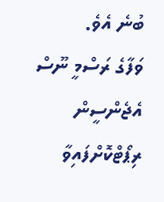ބުނެ އެވެ.
ވަފާގެ ރަސްމީ ނޫސް އެޖެންސީން ރިޕޯޓްކޮށްފައިވާ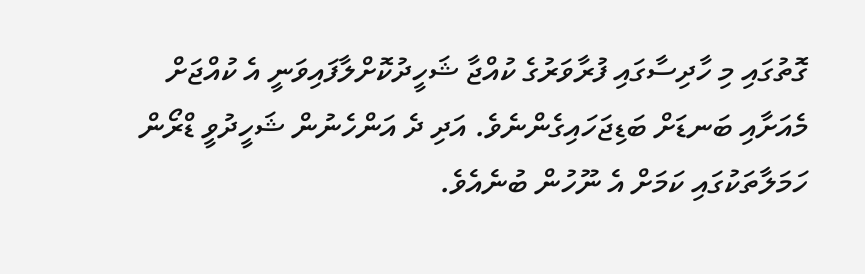ގޮތުގައި މި ހާދިސާގައި ފުރާވަރުގެ ކުއްޖާ ޝަހީދުކޮށްލާފައިވަނީ އެ ކުއްޖަށް މެއަށާއި ބަނޑަށް ބަޑިޖަހައިގެންނެވެ. އަދި ދެ އަންހެނުން ޝަހީދުވީ ޑްރޯން ހަމަލާތަކުގައި ކަމަށް އެ ނޫހުން ބުނެއެވެ.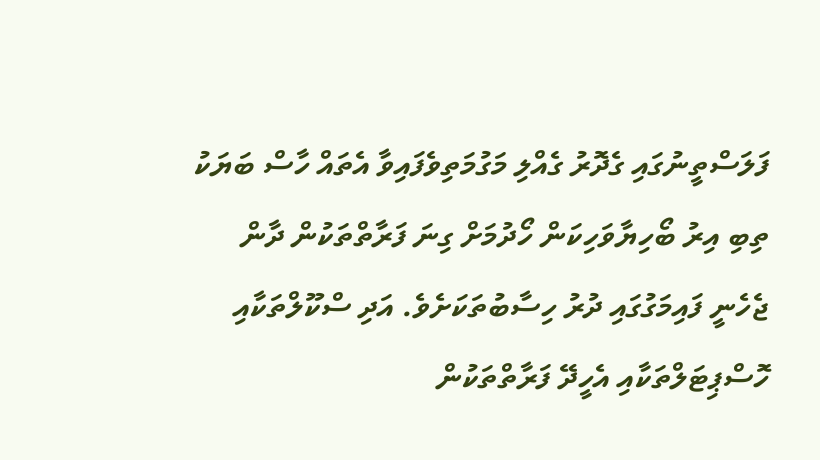ފަލަސްތީނުގައި ގެދޮރު ގެއްލި މަގުމަތިވެފައިވާ އެތައް ހާސް ބަޔަކު ތިބި އިރު ބޯހިޔާވަހިކަން ހޯދުމަށް ގިނަ ފަރާތްތަކުން ދާން ޖެހެނީ ފައިމަގުގައި ދުރު ހިސާބުތަކަށެވެ. އަދި ސްކޫލްތަކާއި ހޮސްޕިޓަލްތަކާއި އެހީދޭ ފަރާތްތަކުން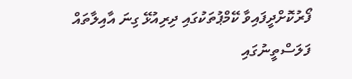ފޯރުކޮށްދީފައިވާ ކޭމްޕުތަކުގައި ދިރިއުޅޭ ގިނަ އާއިލާތައް ފަލަސްތީނުގައި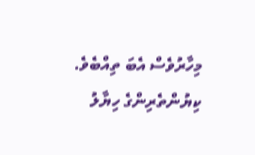މިހާރުވެސް އެބަ ތިއްބެވެ.
ކިޔުންތެރިންގެ ހިޔާލު